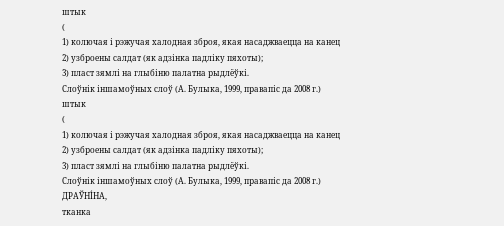штык
(
1) колючая і рэжучая халодная зброя, якая насаджваецца на канец
2) узброены салдат (як адзінка падліку пяхоты);
3) пласт зямлі на глыбіню палатна рыдлёўкі.
Слоўнік іншамоўных слоў (А. Булыка, 1999, правапіс да 2008 г.)
штык
(
1) колючая і рэжучая халодная зброя, якая насаджваецца на канец
2) узброены салдат (як адзінка падліку пяхоты);
3) пласт зямлі на глыбіню палатна рыдлёўкі.
Слоўнік іншамоўных слоў (А. Булыка, 1999, правапіс да 2008 г.)
ДРАЎНІ́НА,
тканка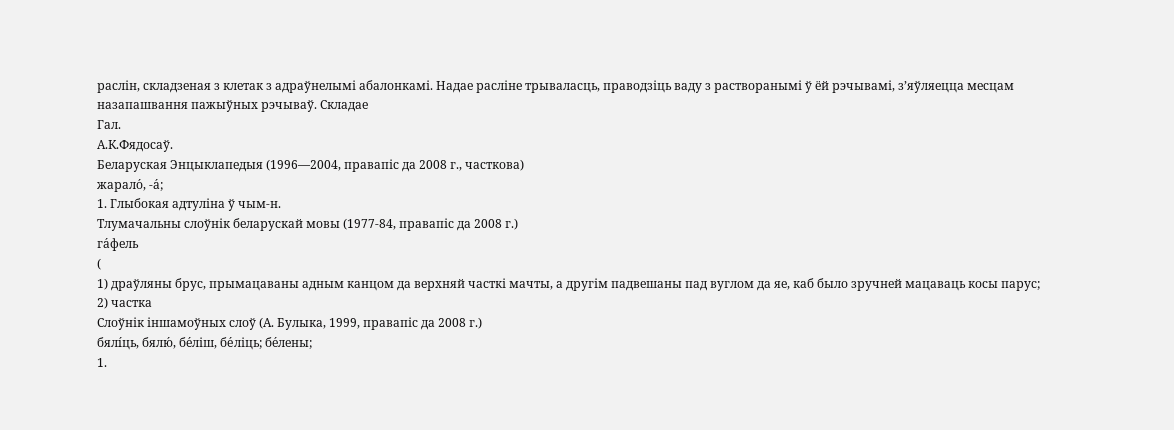раслін, складзеная з клетак з адраўнелымі абалонкамі. Надае расліне трываласць, праводзіць ваду з растворанымі ў ёй рэчывамі, з’яўляецца месцам назапашвання пажыўных рэчываў. Складае
Гал.
А.К.Фядосаў.
Беларуская Энцыклапедыя (1996—2004, правапіс да 2008 г., часткова)
жарало́, ‑а́;
1. Глыбокая адтуліна ў чым‑н.
Тлумачальны слоўнік беларускай мовы (1977-84, правапіс да 2008 г.)
га́фель
(
1) драўляны брус, прымацаваны адным канцом да верхняй часткі мачты, а другім падвешаны пад вуглом да яе, каб было зручней мацаваць косы парус;
2) частка
Слоўнік іншамоўных слоў (А. Булыка, 1999, правапіс да 2008 г.)
бялі́ць, бялю́, бе́ліш, бе́ліць; бе́лены;
1.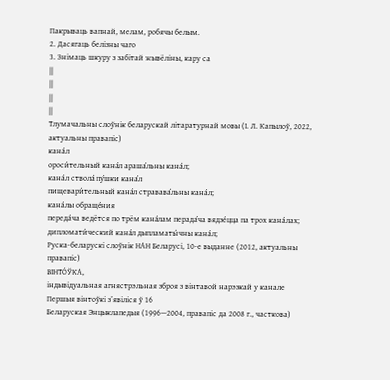Пакрываць вапнай, мелам, робячы белым.
2. Дасягаць белізны чаго
3. Знімаць шкуру з забітай жывёліны, кару са
||
||
||
||
Тлумачальны слоўнік беларускай літаратурнай мовы (І. Л. Капылоў, 2022, актуальны правапіс)
кана́л
ороси́тельный кана́л араша́льны кана́л;
кана́л ствола́ пу́шки кана́л
пищевари́тельный кана́л стравава́льны кана́л;
кана́лы обраще́ния
переда́ча ведётся по трём кана́лам перада́ча вядзе́цца па трох кана́лах;
дипломати́ческий кана́л дыпламаты́чны кана́л;
Руска-беларускі слоўнік НАН Беларусі, 10-е выданне (2012, актуальны правапіс)
ВІНТО́ЎКА,
індывідуальная агнястрэльная зброя з вінтавой нарэзкай у канале
Першыя вінтоўкі з’явіліся ў 16
Беларуская Энцыклапедыя (1996—2004, правапіс да 2008 г., часткова)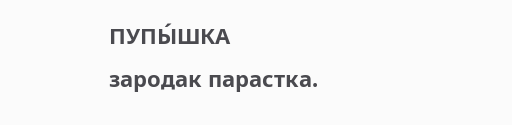ПУПЫ́ШКА
зародак парастка.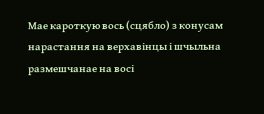Мае кароткую вось (сцябло) з конусам нарастання на верхавінцы і шчыльна размешчанае на восі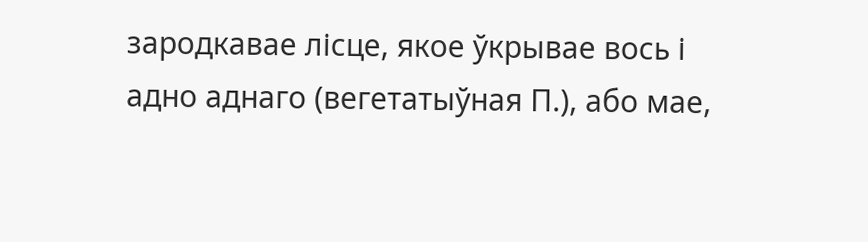зародкавае лісце, якое ўкрывае вось і адно аднаго (вегетатыўная П.), або мае,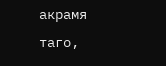акрамя таго,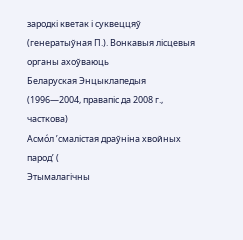зародкі кветак і суквеццяў (генератыўная П.). Вонкавыя лісцевыя органы ахоўваюць
Беларуская Энцыклапедыя (1996—2004, правапіс да 2008 г., часткова)
Асмо́л ’смалістая драўніна хвойных парод’ (
Этымалагічны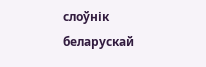слоўнік беларускай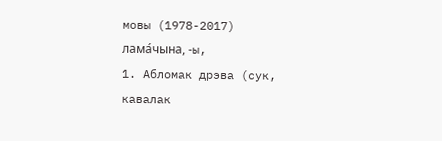мовы (1978-2017)
лама́чына, ‑ы,
1. Абломак дрэва (сук, кавалак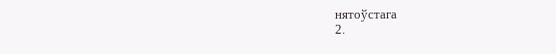нятоўстага
2.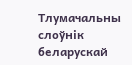Тлумачальны слоўнік беларускай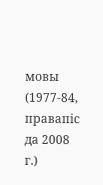мовы (1977-84, правапіс да 2008 г.)